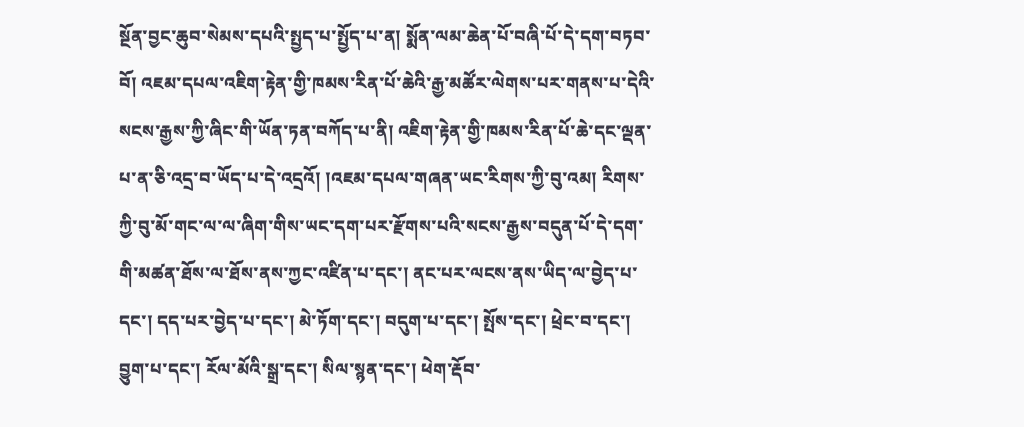སྔོན་བྱང་ཆུབ་སེམས་དཔའི་སྤྱད་པ་སྤྱོད་པ་ན། སྨོན་ལམ་ཆེན་པོ་བཞི་པོ་དེ་དག་བཏབ་བོ། འཇམ་དཔལ་འཇིག་རྟེན་གྱི་ཁམས་རིན་པོ་ཆེའི་རྒྱ་མཚོར་ལེགས་པར་གནས་པ་དེའི་སངས་རྒྱས་ཀྱི་ཞིང་གི་ཡོན་ཏན་བཀོད་པ་ནི། འཇིག་རྟེན་གྱི་ཁམས་རིན་པོ་ཆེ་དང་ལྡན་པ་ན་ཅི་འདྲ་བ་ཡོད་པ་དེ་འདྲའོ། །འཇམ་དཔལ་གཞན་ཡང་རིགས་ཀྱི་བུ་འམ། རིགས་ཀྱི་བུ་མོ་གང་ལ་ལ་ཞིག་གིས་ཡང་དག་པར་རྫོགས་པའི་སངས་རྒྱས་བདུན་པོ་དེ་དག་གི་མཚན་ཐོས་ལ་ཐོས་ནས་ཀྱང་འཛིན་པ་དང་། ནང་པར་ལངས་ནས་ཡིད་ལ་བྱེད་པ་དང་། དད་པར་བྱེད་པ་དང་། མེ་ཏོག་དང་། བདུག་པ་དང་། སྤོས་དང་། ཕྲེང་བ་དང་། བྱུག་པ་དང་། རོལ་མོའི་སྒྲ་དང་། སིལ་སྙན་དང་། ཕེག་རྡོབ་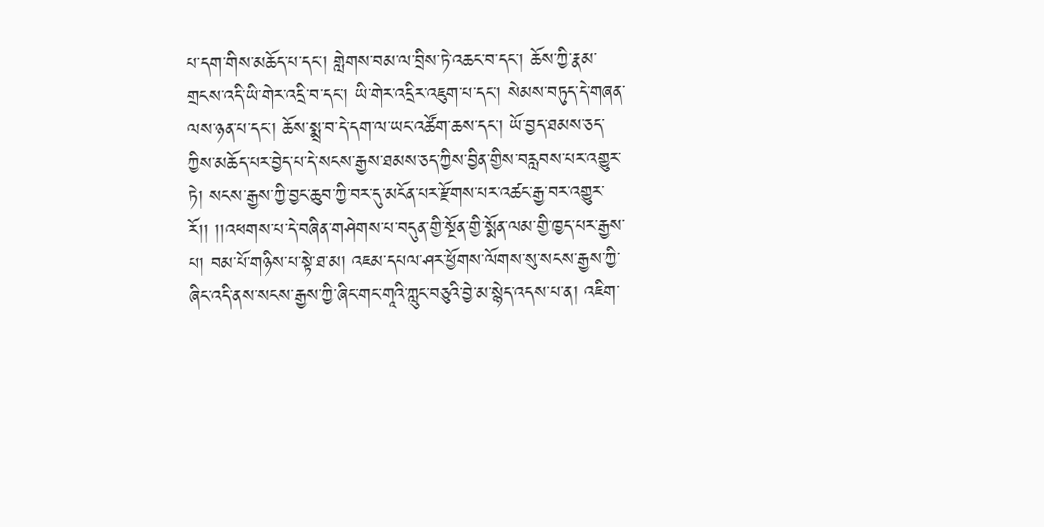པ་དག་གིས་མཆོད་པ་དང་། གླེགས་བམ་ལ་བྲིས་ཏེ་འཆང་བ་དང་། ཆོས་ཀྱི་རྣམ་གྲངས་འདི་ཡི་གེར་འདྲི་བ་དང་། ཡི་གེར་འདྲིར་འཇུག་པ་དང་། སེམས་བཏུད་དེ་གཞན་ལས་ཉན་པ་དང་། ཆོས་སྨྲ་བ་དེ་དག་ལ་ཡང་འཚོག་ཆས་དང་། ཡོ་བྱད་ཐམས་ཅད་ཀྱིས་མཆོད་པར་བྱེད་པ་དེ་སངས་རྒྱས་ཐམས་ཅད་ཀྱིས་བྱིན་གྱིས་བརླབས་པར་འགྱུར་ཏེ། སངས་རྒྱས་ཀྱི་བྱང་ཆུབ་ཀྱི་བར་དུ་མངོན་པར་རྫོགས་པར་འཚང་རྒྱ་བར་འགྱུར་རོ།། །།འཕགས་པ་དེ་བཞིན་གཤེགས་པ་བདུན་གྱི་སྔོན་གྱི་སྨོན་ལམ་གྱི་ཁྱད་པར་རྒྱས་པ། བམ་པོ་གཉིས་པ་སྟེ་ཐ་མ། འཇམ་དཔལ་ཤར་ཕྱོགས་ལོགས་སུ་སངས་རྒྱས་ཀྱི་ཞིང་འདི་ནས་སངས་རྒྱས་ཀྱི་ཞིང་གང་གཱའི་ཀླུང་བཅུའི་བྱེ་མ་སྙེད་འདས་པ་ན། འཇིག་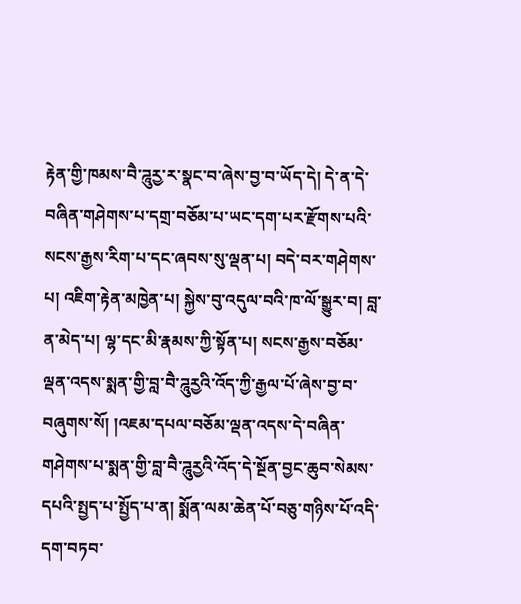རྟེན་གྱི་ཁམས་བཻ་ཌཱུརྱ་ར་སྣང་བ་ཞེས་བྱ་བ་ཡོད་དེ། དེ་ན་དེ་བཞིན་གཤེགས་པ་དགྲ་བཅོམ་པ་ཡང་དག་པར་རྫོགས་པའི་སངས་རྒྱས་རིག་པ་དང་ཞབས་སུ་ལྡན་པ། བདེ་བར་གཤེགས་པ། འཇིག་རྟེན་མཁྱེན་པ། སྐྱེས་བུ་འདུལ་བའི་ཁ་ལོ་སྒྱུར་བ། བླ་ན་མེད་པ། ལྷ་དང་མི་རྣམས་ཀྱི་སྟོན་པ། སངས་རྒྱས་བཅོམ་ལྡན་འདས་སྨན་གྱི་བླ་བཻ་ཌཱུརྱའི་འོད་ཀྱི་རྒྱལ་པོ་ཞེས་བྱ་བ་བཞུགས་སོ། །འཇམ་དཔལ་བཅོམ་ལྡན་འདས་དེ་བཞིན་གཤེགས་པ་སྨན་གྱི་བླ་བཻ་ཌཱུརྱའི་འོད་དེ་སྔོན་བྱང་ཆུབ་སེམས་དཔའི་སྤྱད་པ་སྤྱོད་པ་ན། སྨོན་ལམ་ཆེན་པོ་བཅུ་གཉིས་པོ་འདི་དག་བཏབ་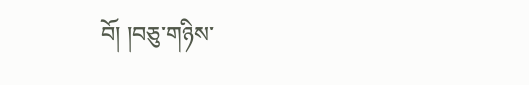བོ། །བཅུ་གཉིས་